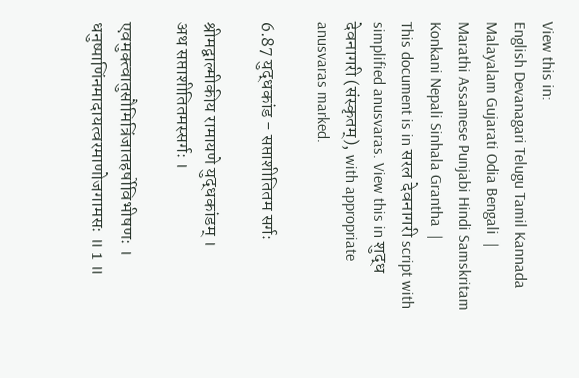View this in:
English Devanagari Telugu Tamil Kannada Malayalam Gujarati Odia Bengali  |
Marathi Assamese Punjabi Hindi Samskritam Konkani Nepali Sinhala Grantha  |
This document is in सरल देवनागरी script with simplified anusvaras. View this in शुद्ध देवनागरी (संस्कृतम्), with appropriate anusvaras marked.

6.87 युद्धकांड - सप्ताशीतितम सर्गः

श्रीमद्वाल्मीकीय रामायणे युद्धकांडम् ।
अथ सप्ताशीतितमस्सर्गः ।

एवमुक्त्वातुसौमित्रिंजातहर्षोविभीषणः ।
धनुष्पाणिंनमादायत्वरमाणोजगामसः ॥ 1 ॥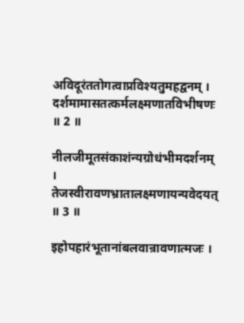अविदूरंततोगत्वाप्रविश्यतुमहद्वनम् ।
दर्शमामासतत्कर्मलक्ष्मणातविभीषणः ॥ 2 ॥

नीलजीमूतसंकाशंन्यग्रोधंभीमदर्शनम् ।
तेजस्वीरावणभ्रातालक्ष्मणायन्यवेदयत् ॥ 3 ॥

इहोपहारंभूतानांबलवान्रावणात्मजः ।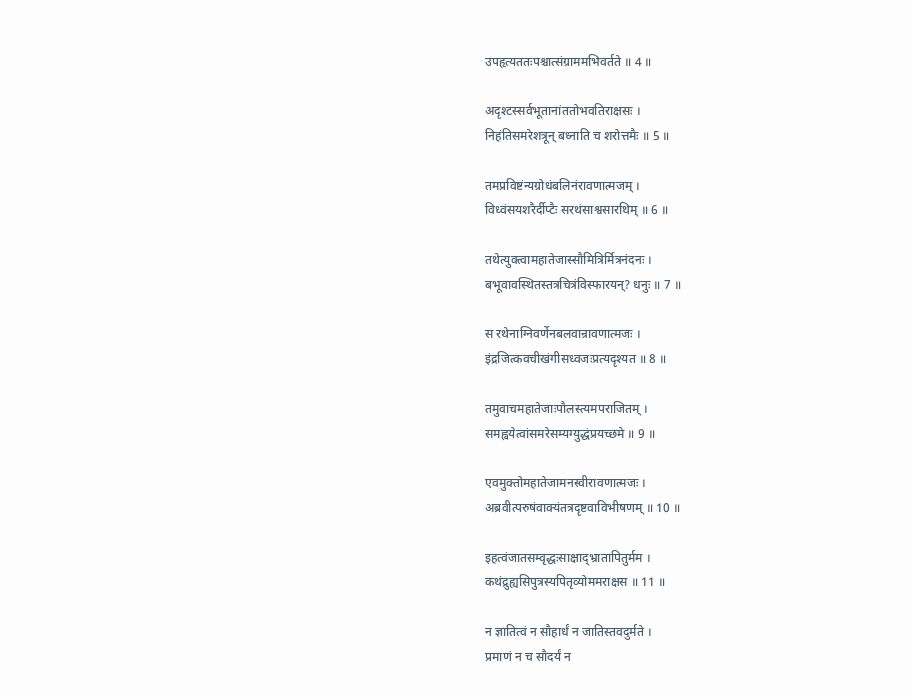उपहृत्यततःपश्चात्संग्राममभिवर्तते ॥ 4 ॥

अदृश्टस्सर्वभूतानांततोभवतिराक्षसः ।
निहंतिसमरेशत्रून् बध्नाति च शरोत्तमैः ॥ 5 ॥

तमप्रविष्टंन्यग्रोधंबलिनंरावणात्मजम् ।
विध्वंसयशरैर्दीप्टैः सरथंसाश्वसारथिम् ॥ 6 ॥

तथेत्युक्त्वामहातेजास्सौमित्रिर्मित्रनंदनः ।
बभूवावस्थितस्तत्रचित्रंविस्फारयन्? धनुः ॥ 7 ॥

स रथेनाग्निवर्णेनबलवान्रावणात्मजः ।
इंद्रजित्कवचीखंगीसध्वजःप्रत्यदृश्यत ॥ 8 ॥

तमुवाचमहातेजाःपौलस्त्यमपराजितम् ।
समह्वयेत्वांसमरेसम्यग्युद्धंप्रयच्छमे ॥ 9 ॥

एवमुक्तोमहातेजामनस्वीरावणात्मजः ।
अब्रवीत्परुषंवाक्यंतत्रदृष्टवाविभीषणम् ॥ 10 ॥

इहत्वंजातसम्वृद्धःसाक्षाद्भ्रातापितुर्मम ।
कथंद्रुह्यसिपुत्रस्यपितृव्योममराक्षस ॥ 11 ॥

न ज्ञातित्वं न सौहार्धं न जातिस्तवदुर्मते ।
प्रमाणं न च सौदर्यं न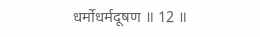धर्मोधर्मदूषण ॥ 12 ॥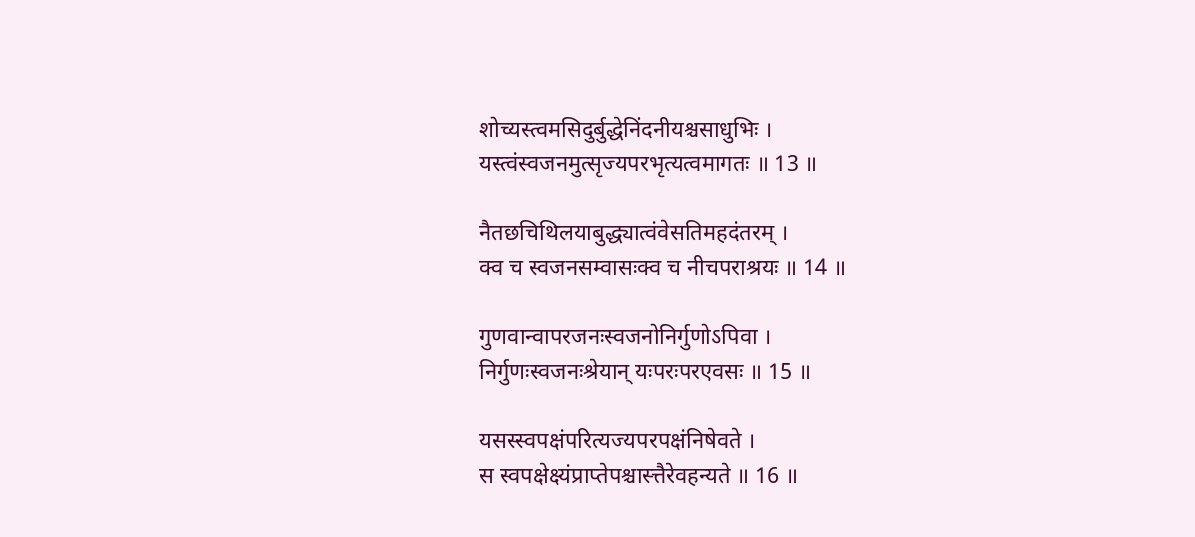शोच्यस्त्वमसिदुर्बुद्धेनिंदनीयश्चसाधुभिः ।
यस्त्वंस्वजनमुत्सृज्यपरभृत्यत्वमागतः ॥ 13 ॥

नैतछचिथिलयाबुद्ध्यात्वंवेसतिमहदंतरम् ।
क्व च स्वजनसम्वासःक्व च नीचपराश्रयः ॥ 14 ॥

गुणवान्वापरजनःस्वजनोनिर्गुणोऽपिवा ।
निर्गुणःस्वजनःश्रेयान् यःपरःपरएवसः ॥ 15 ॥

यसस्स्वपक्षंपरित्यज्यपरपक्षंनिषेवते ।
स स्वपक्षेक्ष्यंप्राप्तेपश्चास्त्तैरेवहन्यते ॥ 16 ॥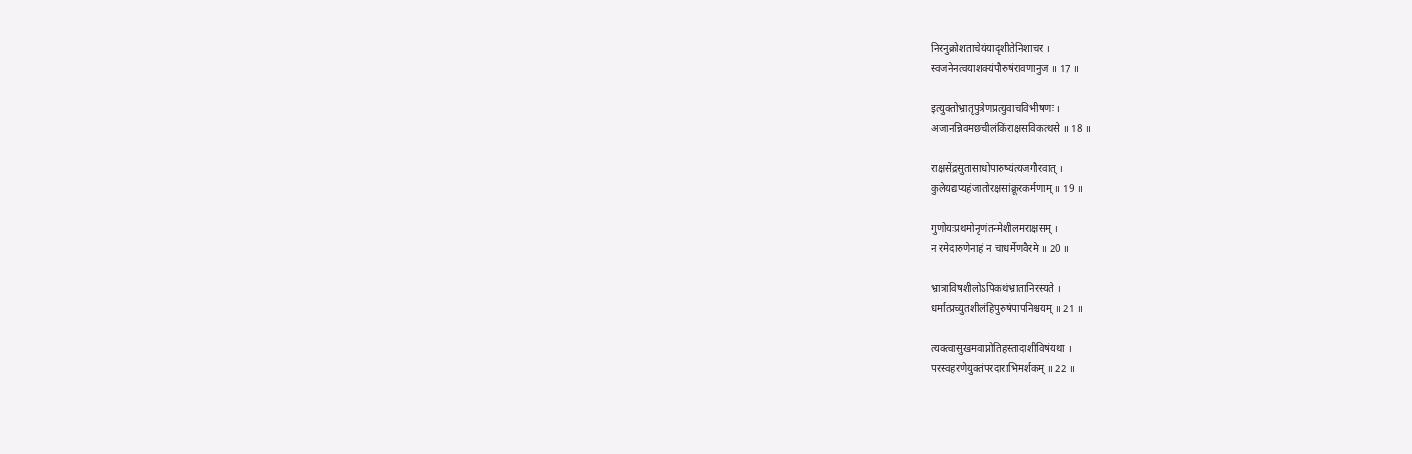निरनुक्रोशताचेयंयादृशीतेनिशाचर ।
स्वजनेनत्वयाशक्यंपौरुषंरावणानुज ॥ 17 ॥

इत्युक्तोभ्रातृपुत्रेणप्रत्युवाचविभीषणः ।
अजानन्निवमछचीलंकिंराक्षसविकत्थसे ॥ 18 ॥

राक्षसेंद्रसुतासाधोपारुष्यंत्यजगौरवात् ।
कुलेयद्यप्यहंजातोरक्षसांक्रूरकर्मणाम् ॥ 19 ॥

गुणोयःप्रथमोनृणंतन्मेशीलमराक्षसम् ।
न रमेदारुणेनाहं न चाधर्मेणवैरमे ॥ 20 ॥

भ्रात्राविषशीलोऽपिकथंभ्रातानिरस्यते ।
धर्मात्प्रच्युतशीलंहिपुरुषंपापनिश्चयम् ॥ 21 ॥

त्यक्त्वासुखमवाप्नोतिहस्तादाशीविषंयथा ।
परस्वहरणेयुक्तंपरदाराभिमर्शकम् ॥ 22 ॥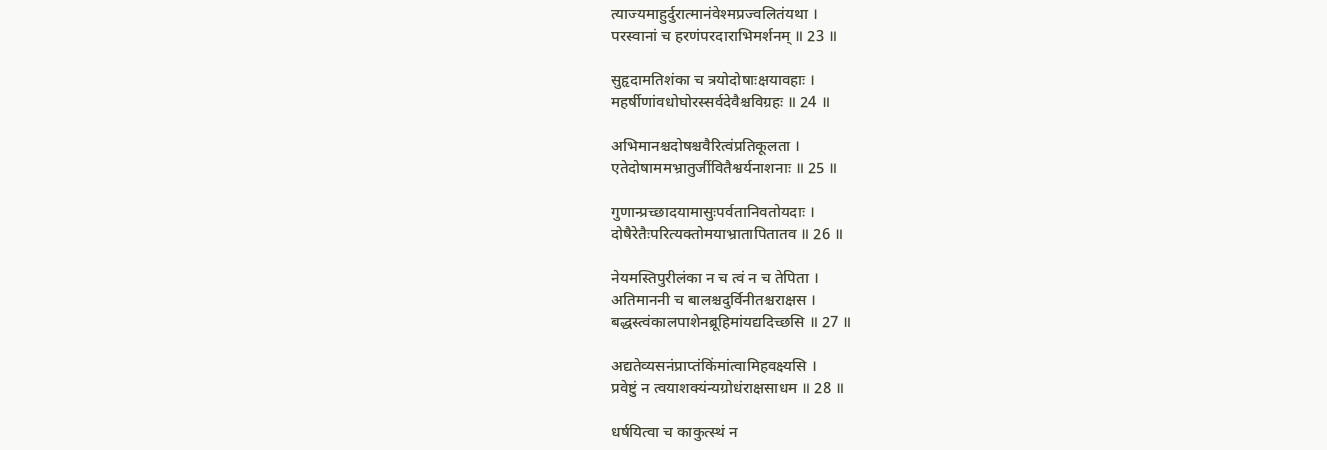त्याज्यमाहुर्दुरात्मानंवेश्मप्रज्वलितंयथा ।
परस्वानां च हरणंपरदाराभिमर्शनम् ॥ 23 ॥

सुहृदामतिशंका च त्रयोदोषाःक्षयावहाः ।
महर्षीणांवधोघोरस्सर्वदेवैश्चविग्रहः ॥ 24 ॥

अभिमानश्चदोषश्चवैरित्वंप्रतिकूलता ।
एतेदोषाममभ्रातुर्जीवितैश्वर्यनाशनाः ॥ 25 ॥

गुणान्प्रच्छादयामासुःपर्वतानिवतोयदाः ।
दोषैरेतैःपरित्यक्तोमयाभ्रातापितातव ॥ 26 ॥

नेयमस्तिपुरीलंका न च त्वं न च तेपिता ।
अतिमाननी च बालश्चदुर्विनीतश्चराक्षस ।
बद्धस्त्वंकालपाशेनब्रूहिमांयद्यदिच्छसि ॥ 27 ॥

अद्यतेव्यसनंप्राप्तंकिंमांत्वामिहवक्ष्यसि ।
प्रवेष्टुं न त्वयाशक्यंन्यग्रोधंराक्षसाधम ॥ 28 ॥

धर्षयित्वा च काकुत्स्थं न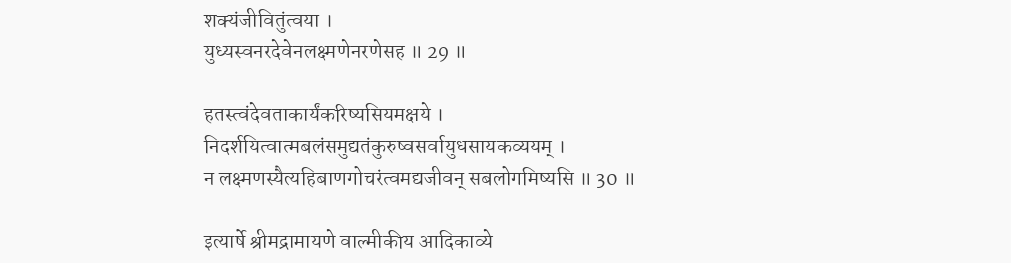शक्यंजीवितुंत्वया ।
युध्यस्वनरदेवेनलक्ष्मणेनरणेसह ॥ 29 ॥

हतस्त्वंदेवताकार्यंकरिष्यसियमक्षये ।
निदर्शयित्वात्मबलंसमुद्यतंकुरुष्वसर्वायुधसायकव्ययम् ।
न लक्ष्मणस्यैत्यहिबाणगोचरंत्वमद्यजीवन् सबलोगमिष्यसि ॥ 30 ॥

इत्यार्षे श्रीमद्रामायणे वाल्मीकीय आदिकाव्ये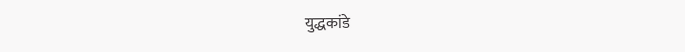युद्धकांडे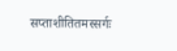सप्ताशीतितमस्सर्गः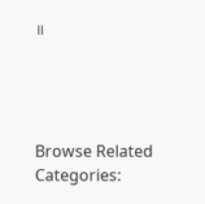॥




Browse Related Categories: